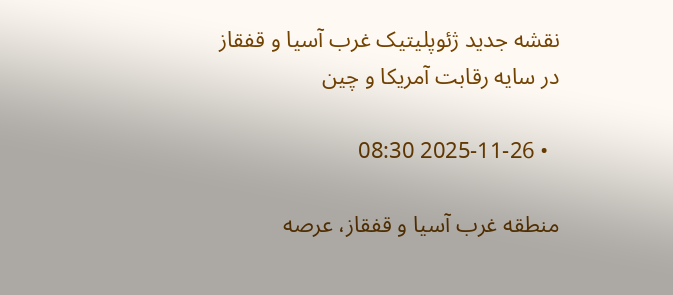نقشه جدید ژئوپلیتیک غرب آسیا و قفقاز در سایه رقابت آمریکا و چین

  • 2025-11-26 08:30

منطقه غرب آسیا و قفقاز، عرصه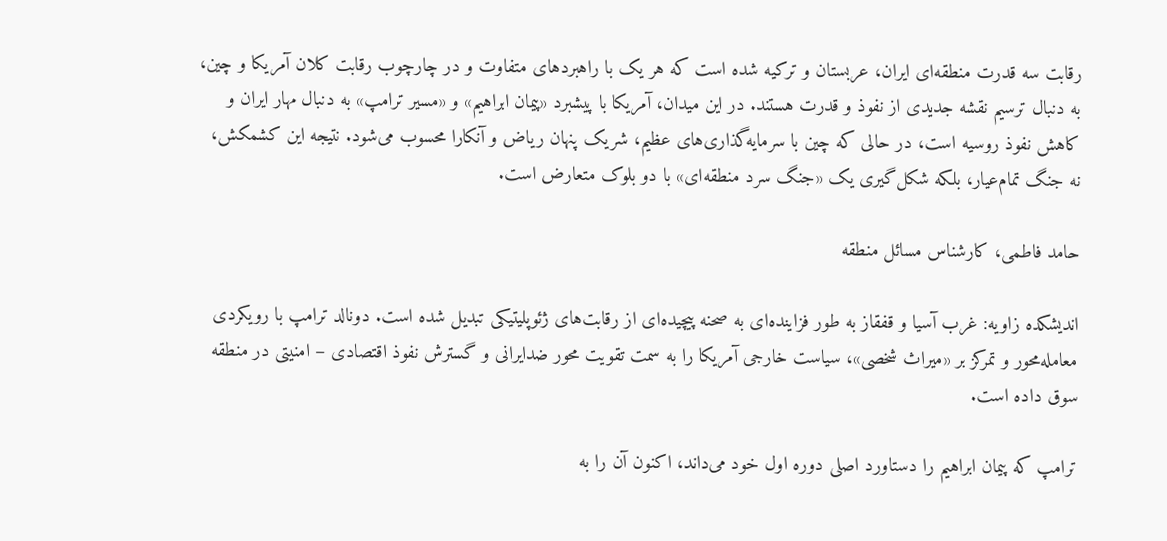رقابت سه قدرت منطقه‌ای ایران، عربستان و ترکیه شده است که هر یک با راهبردهای متفاوت و در چارچوب رقابت کلان آمریکا و چین، به دنبال ترسیم نقشه جدیدی از نفوذ و قدرت هستند. در این میدان، آمریکا با پیشبرد «پیمان ابراهیم» و «مسیر ترامپ» به دنبال مهار ایران و کاهش نفوذ روسیه است، در حالی که چین با سرمایه‌گذاری‌های عظیم، شریک پنهان ریاض و آنکارا محسوب می‌شود. نتیجه این کشمکش، نه جنگ تمام‌عیار، بلکه شکل‌گیری یک «جنگ سرد منطقه‌ای» با دو بلوک متعارض است.

حامد فاطمی، کارشناس مسائل منطقه

اندیشکده زاویه: غرب آسیا و قفقاز به طور فزاینده‌ای به صحنه پیچیده‌ای از رقابت‌های ژئوپلیتیکی تبدیل شده است. دونالد ترامپ با رویکردی معامله‌محور و تمرکز بر «میراث شخصی»، سیاست خارجی آمریکا را به سمت تقویت محور ضدایرانی و گسترش نفوذ اقتصادی – امنیتی در منطقه سوق داده است.

ترامپ که پیمان ابراهیم را دستاورد اصلی دوره اول خود می‌داند، اکنون آن را به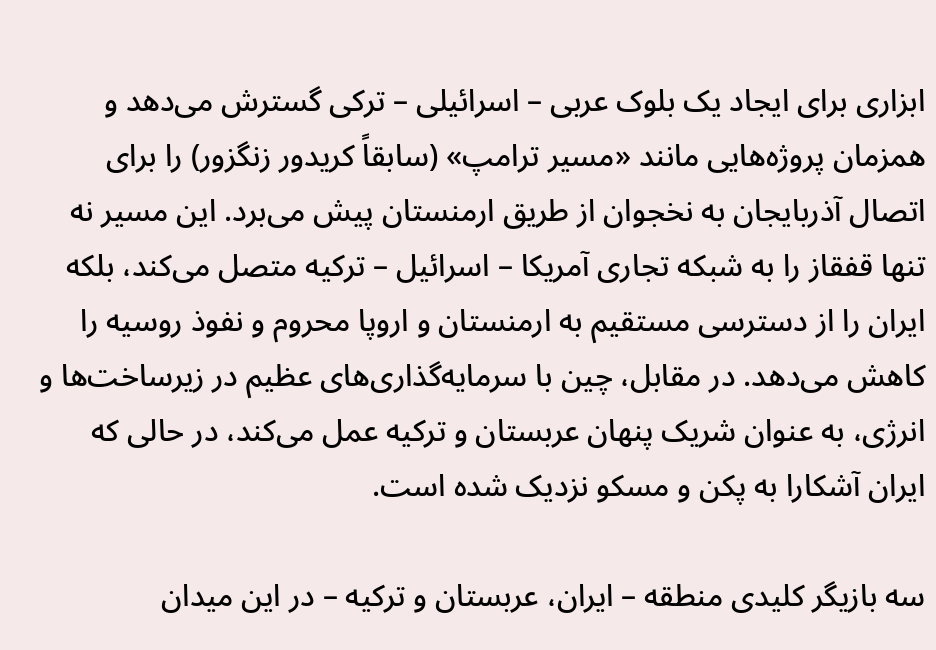ابزاری برای ایجاد یک بلوک عربی – اسرائیلی – ترکی گسترش می‌دهد و همزمان پروژه‌هایی مانند «مسیر ترامپ» (سابقاً کریدور زنگزور) را برای اتصال آذربایجان به نخجوان از طریق ارمنستان پیش می‌برد. این مسیر نه تنها قفقاز را به شبکه تجاری آمریکا – اسرائیل – ترکیه متصل می‌کند، بلکه ایران را از دسترسی مستقیم به ارمنستان و اروپا محروم و نفوذ روسیه را کاهش می‌دهد. در مقابل، چین با سرمایه‌گذاری‌های عظیم در زیرساخت‌ها و انرژی، به عنوان شریک پنهان عربستان و ترکیه عمل می‌کند، در حالی که ایران آشکارا به پکن و مسکو نزدیک شده است.

سه بازیگر کلیدی منطقه – ایران، عربستان و ترکیه – در این میدان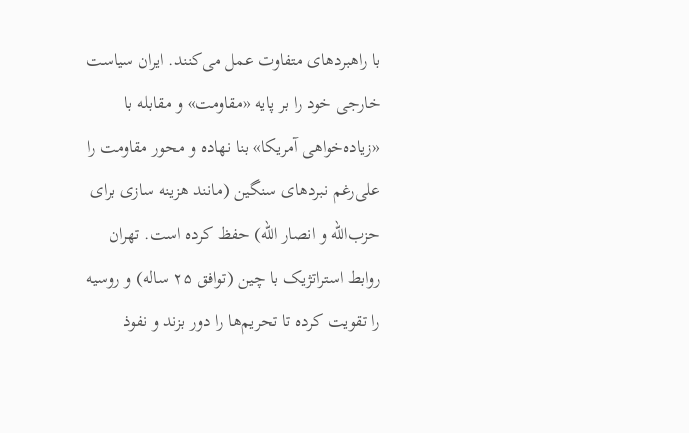با راهبردهای متفاوت عمل می‌کنند. ایران سیاست خارجی خود را بر پایه «مقاومت» و مقابله با «زیاده‌خواهی آمریکا» بنا نهاده و محور مقاومت را علی‌رغم نبردهای سنگین (مانند هزینه سازی برای حزب‌الله و انصار الله) حفظ کرده است. تهران روابط استراتژیک با چین (توافق ۲۵ ساله) و روسیه را تقویت کرده تا تحریم‌ها را دور بزند و نفوذ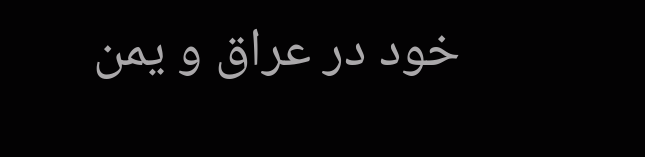خود در عراق و یمن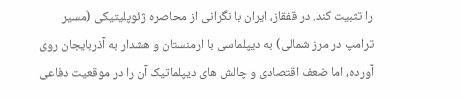را تثبیت کند. در قفقاز، ایران با نگرانی از محاصره ژئوپلیتیکی (مسیر ترامپ در مرز شمالی) به دیپلماسی با ارمنستان و هشدار به آذربایجان روی آورده، اما ضعف اقتصادی و چالش های دیپلماتیک آن را در موقعیت دفاعی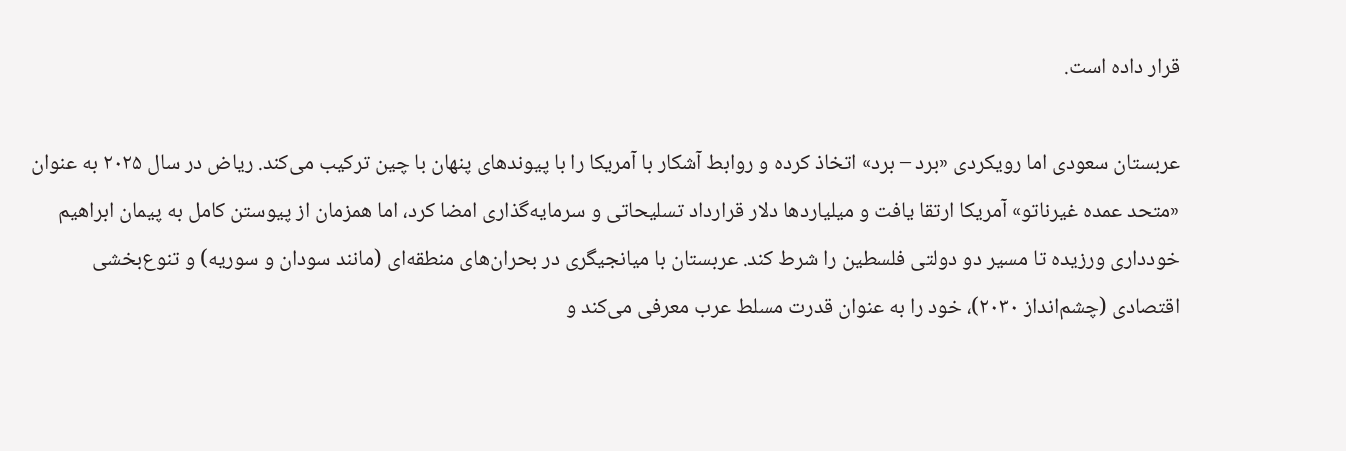قرار داده است.

عربستان سعودی اما رویکردی «برد – برد» اتخاذ کرده و روابط آشکار با آمریکا را با پیوندهای پنهان با چین ترکیب می‌کند. ریاض در سال ۲۰۲۵ به عنوان «متحد عمده غیرناتو» آمریکا ارتقا یافت و میلیاردها دلار قرارداد تسلیحاتی و سرمایه‌گذاری امضا کرد، اما همزمان از پیوستن کامل به پیمان ابراهیم خودداری ورزیده تا مسیر دو دولتی فلسطین را شرط کند. عربستان با میانجیگری در بحران‌های منطقه‌ای (مانند سودان و سوریه) و تنوع‌بخشی اقتصادی (چشم‌انداز ۲۰۳۰)، خود را به عنوان قدرت مسلط عرب معرفی می‌کند و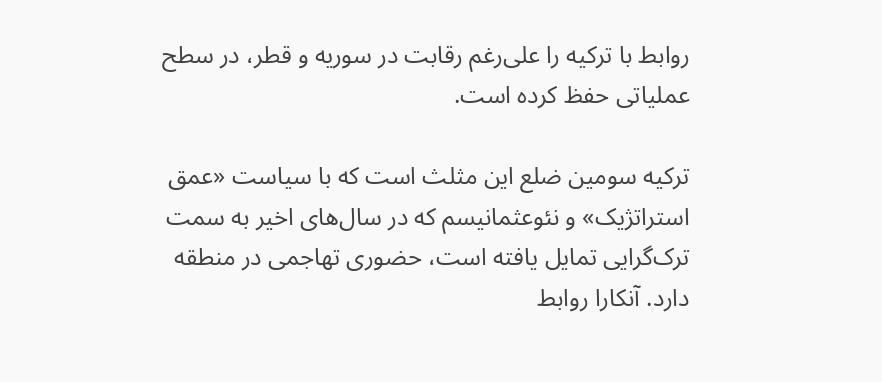روابط با ترکیه را علی‌رغم رقابت در سوریه و قطر، در سطح عملیاتی حفظ کرده است.

ترکیه سومین ضلع این مثلث است که با سیاست «عمق استراتژیک» و نئوعثمانیسم که در سال‌های اخیر به سمت ترک‌گرایی تمایل یافته است، حضوری تهاجمی در منطقه دارد. آنکارا روابط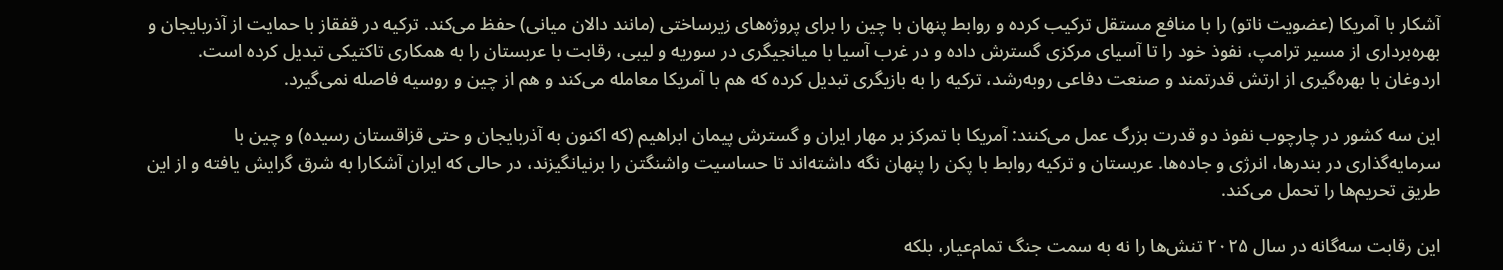آشکار با آمریکا (عضویت ناتو) را با منافع مستقل ترکیب کرده و روابط پنهان با چین را برای پروژه‌های زیرساختی (مانند دالان میانی) حفظ می‌کند. ترکیه در قفقاز با حمایت از آذربایجان و بهره‌برداری از مسیر ترامپ، نفوذ خود را تا آسیای مرکزی گسترش داده و در غرب آسیا با میانجیگری در سوریه و لیبی، رقابت با عربستان را به همکاری تاکتیکی تبدیل کرده است. اردوغان با بهره‌گیری از ارتش قدرتمند و صنعت دفاعی روبه‌رشد، ترکیه را به بازیگری تبدیل کرده که هم با آمریکا معامله می‌کند و هم از چین و روسیه فاصله نمی‌گیرد.

این سه کشور در چارچوب نفوذ دو قدرت بزرگ عمل می‌کنند: آمریکا با تمرکز بر مهار ایران و گسترش پیمان ابراهیم (که اکنون به آذربایجان و حتی قزاقستان رسیده) و چین با سرمایه‌گذاری در بندرها، انرژی و جاده‌ها. عربستان و ترکیه روابط با پکن را پنهان نگه داشته‌اند تا حساسیت واشنگتن را برنیانگیزند، در حالی که ایران آشکارا به شرق گرایش یافته و از این طریق تحریم‌ها را تحمل می‌کند.

این رقابت سه‌گانه در سال ۲۰۲۵ تنش‌ها را نه به سمت جنگ تمام‌عیار، بلکه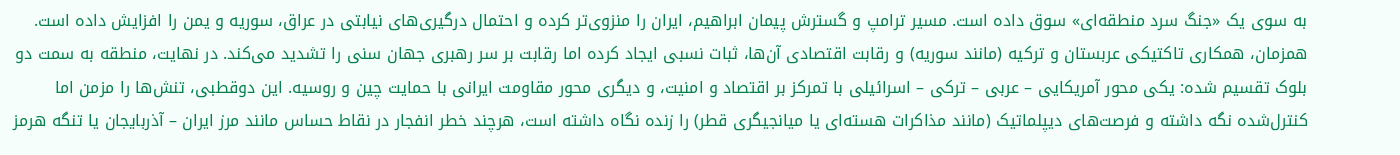به سوی یک «جنگ سرد منطقه‌ای» سوق داده است. مسیر ترامپ و گسترش پیمان ابراهیم، ایران را منزوی‌تر کرده و احتمال درگیری‌های نیابتی در عراق، سوریه و یمن را افزایش داده است. همزمان، همکاری تاکتیکی عربستان و ترکیه (مانند سوریه) و رقابت اقتصادی آن‌ها، ثبات نسبی ایجاد کرده اما رقابت بر سر رهبری جهان سنی را تشدید می‌کند. در نهایت، منطقه به سمت دو بلوک تقسیم شده: یکی محور آمریکایی – عربی – ترکی – اسرائیلی با تمرکز بر اقتصاد و امنیت، و دیگری محور مقاومت ایرانی با حمایت چین و روسیه. این دوقطبی، تنش‌ها را مزمن اما کنترل‌شده نگه داشته و فرصت‌های دیپلماتیک (مانند مذاکرات هسته‌ای یا میانجیگری قطر) را زنده نگاه داشته است، هرچند خطر انفجار در نقاط حساس مانند مرز ایران – آذربایجان یا تنگه هرمز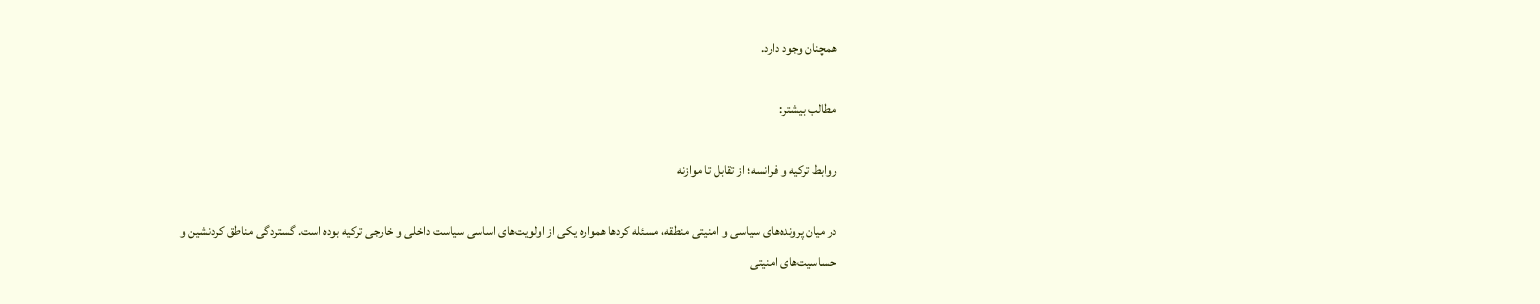همچنان وجود دارد.

مطالب بیشتر:

روابط ترکیه و فرانسه؛ از تقابل تا موازنه

در میان پرونده‌های سیاسی و امنیتی منطقه، مسئله کردها همواره یکی از اولویت‌های اساسی سیاست داخلی و خارجی ترکیه بوده است. گستردگی مناطق کردنشین و حساسیت‌های امنیتی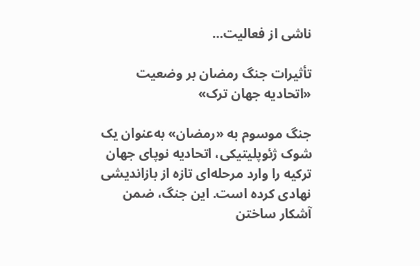ناشی از فعالیت…

تأثیرات جنگ رمضان بر وضعیت «اتحادیه جهان ترک»

جنگ موسوم به «رمضان» به‌عنوان یک شوک ژئوپلیتیکی، اتحادیه نوپای جهان ترکیه را وارد مرحله‌ای تازه از بازاندیشی نهادی کرده است. این جنگ، ضمن آشکار ساختن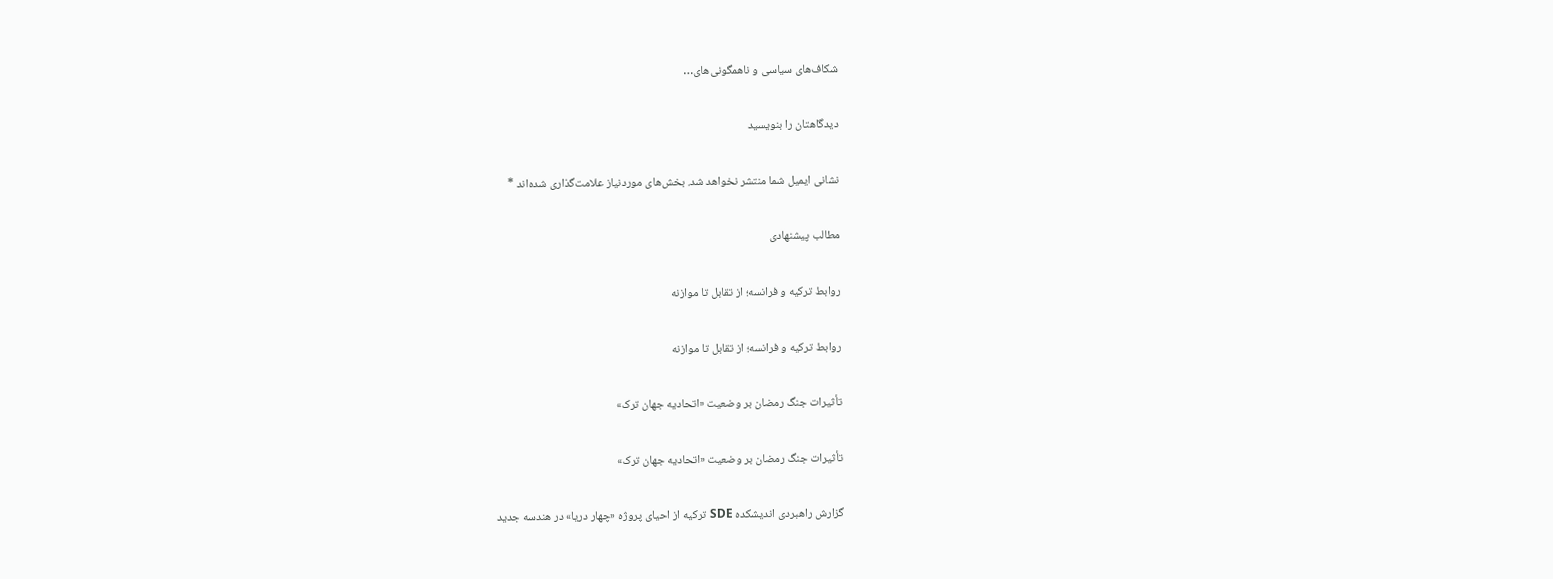شکاف‌های سیاسی و ناهمگونی‌های…

دیدگاهتان را بنویسید

نشانی ایمیل شما منتشر نخواهد شد. بخش‌های موردنیاز علامت‌گذاری شده‌اند *

مطالب پیشنهادی

روابط ترکیه و فرانسه؛ از تقابل تا موازنه

روابط ترکیه و فرانسه؛ از تقابل تا موازنه

تأثیرات جنگ رمضان بر وضعیت «اتحادیه جهان ترک»

تأثیرات جنگ رمضان بر وضعیت «اتحادیه جهان ترک»

گزارش راهبردی اندیشکده SDE ترکیه از احیای پروژه «چهار دریا» در هندسه جدید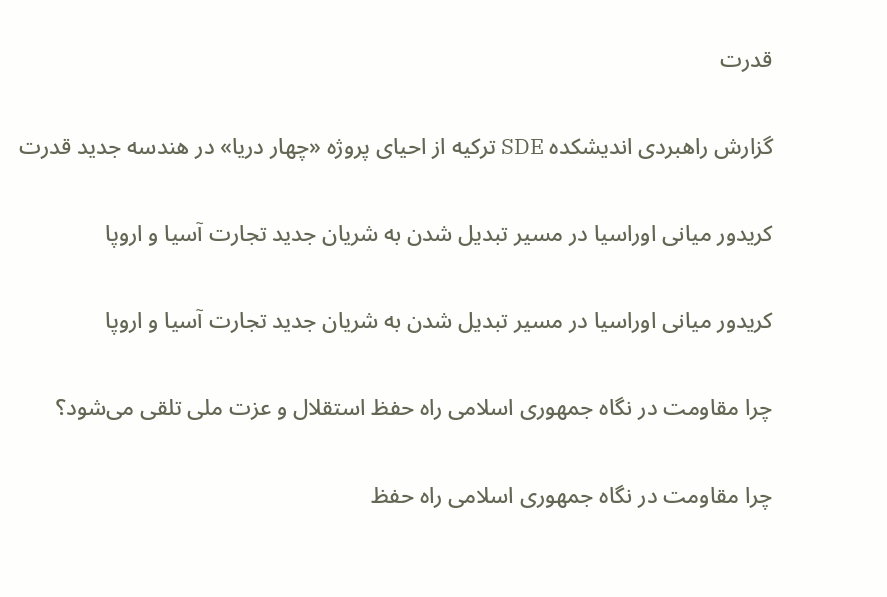قدرت

گزارش راهبردی اندیشکده SDE ترکیه از احیای پروژه «چهار دریا» در هندسه جدید قدرت

کریدور میانی اوراسیا در مسیر تبدیل شدن به شریان جدید تجارت آسیا و اروپا

کریدور میانی اوراسیا در مسیر تبدیل شدن به شریان جدید تجارت آسیا و اروپا

چرا مقاومت در نگاه جمهوری اسلامی راه حفظ استقلال و عزت ملی تلقی می‌شود؟

چرا مقاومت در نگاه جمهوری اسلامی راه حفظ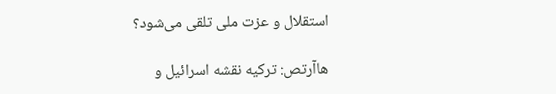استقلال و عزت ملی تلقی می‌شود؟

هاآرتص: ترکیه نقشه اسرائیل و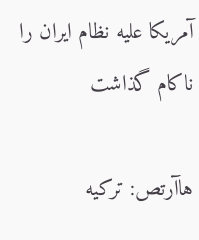آمریکا علیه نظام ایران را ناکام گذاشت

هاآرتص: ترکیه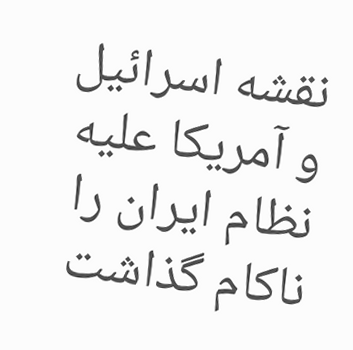نقشه اسرائیل و آمریکا علیه نظام ایران را ناکام گذاشت